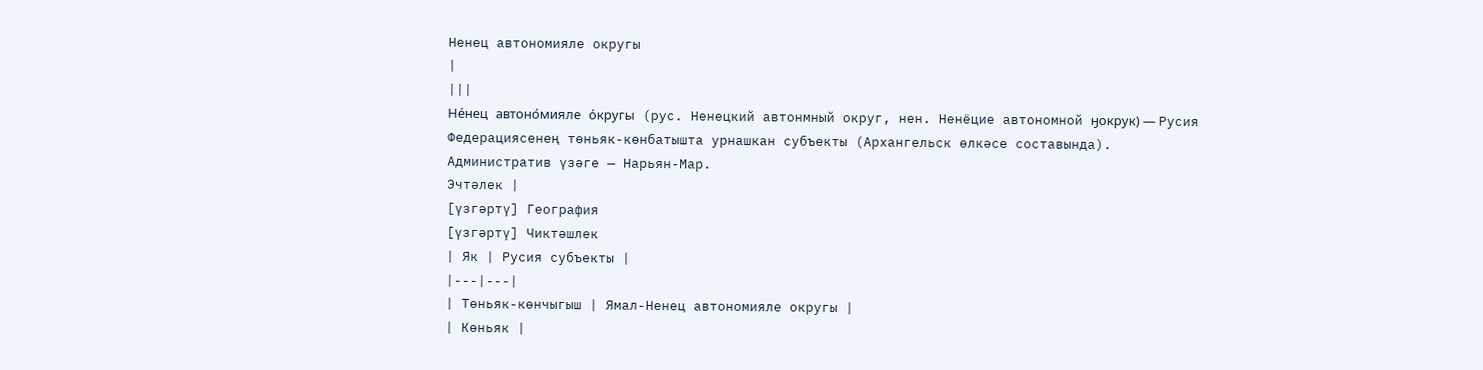Ненец автономияле округы
|
|||
Не́нец автоно́мияле о́кругы (рус. Ненецкий автонмный округ, нен. Ненёцие автономной ӈокрук) — Русия Федерациясенең төньяк-көнбатышта урнашкан субъекты (Архангельск өлкәсе составында).
Административ үзәге — Нарьян-Мар.
Эчтәлек |
[үзгәртү] География
[үзгәртү] Чиктәшлек
| Як | Русия субъекты |
|---|---|
| Төньяк-көнчыгыш | Ямал-Ненец автономияле округы |
| Көньяк |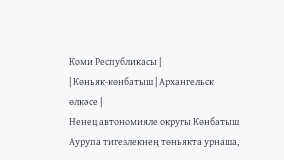Коми Республикасы |
| Көньяк-көнбатыш | Архангельск өлкәсе |
Ненец автономияле округы Көнбатыш Аурупа тигезлекнең төньякта урнаша,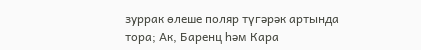зуррак өлеше поляр түгәрәк артында тора; Ак, Баренц һәм Кара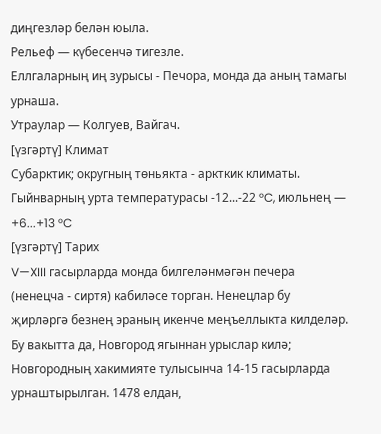диңгезләр белән юыла.
Рельеф — күбесенчә тигезле.
Еллгаларның иң зурысы - Печора, монда да аның тамагы урнаша.
Утраулар — Колгуев, Вайгач.
[үзгәртү] Климат
Субарктик; округның төньякта - аркткик климаты. Гыйнварның урта температурасы -12...-22 °C, июльнең — +6...+13 °C
[үзгәртү] Тарих
V—XIII гасырларда монда билгеләнмәгән печера (ненецча - сиртя) кабиләсе торган. Ненецлар бу җирләргә безнең эраның икенче меңъеллыкта килделәр. Бу вакытта да, Новгород ягыннан урыслар килә; Новгородның хакимияте тулысынча 14-15 гасырларда урнаштырылган. 1478 елдан,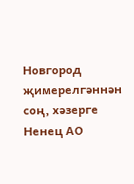Новгород җимерелгәннән соң, хәзерге Ненец АО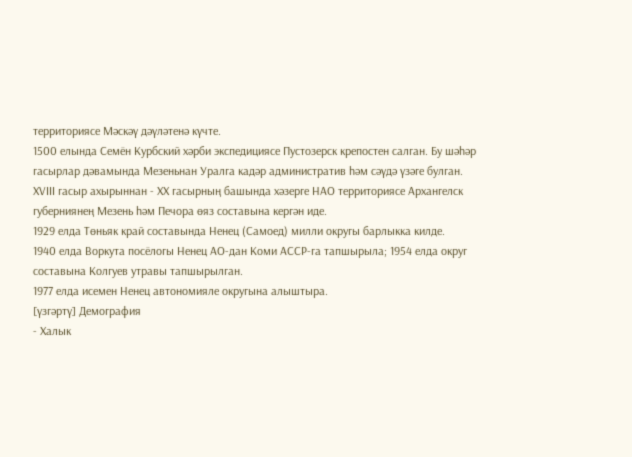территориясе Мәскәү дәүләтенә күчте.
1500 елында Семён Курбский хәрби экспедициясе Пустозерск крепостен салган. Бу шәһәр гасырлар дәвамында Мезеньнан Уралга кадәр административ һәм сәүдә үзәге булган.
XVIII гасыр ахырыннан - ХХ гасырның башында хәзерге НАО территориясе Архангелск губерниянең Мезень һәм Печора өяз составына кергән иде.
1929 елда Төньяк край составында Ненец (Самоед) милли округы барлыкка килде.
1940 елда Воркута посёлогы Ненец АО-дан Коми АССР-га тапшырыла; 1954 елда округ составына Колгуев утравы тапшырылган.
1977 елда исемен Ненец автономияле округына алыштыра.
[үзгәртү] Демография
- Халык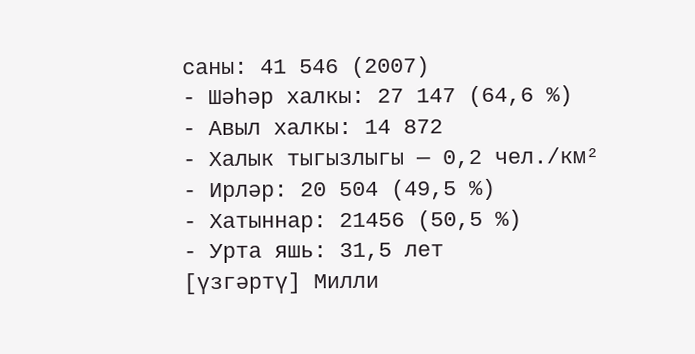саны: 41 546 (2007)
- Шәһәр халкы: 27 147 (64,6 %)
- Авыл халкы: 14 872
- Халык тыгызлыгы — 0,2 чел./км²
- Ирләр: 20 504 (49,5 %)
- Хатыннар: 21456 (50,5 %)
- Урта яшь: 31,5 лет
[үзгәртү] Милли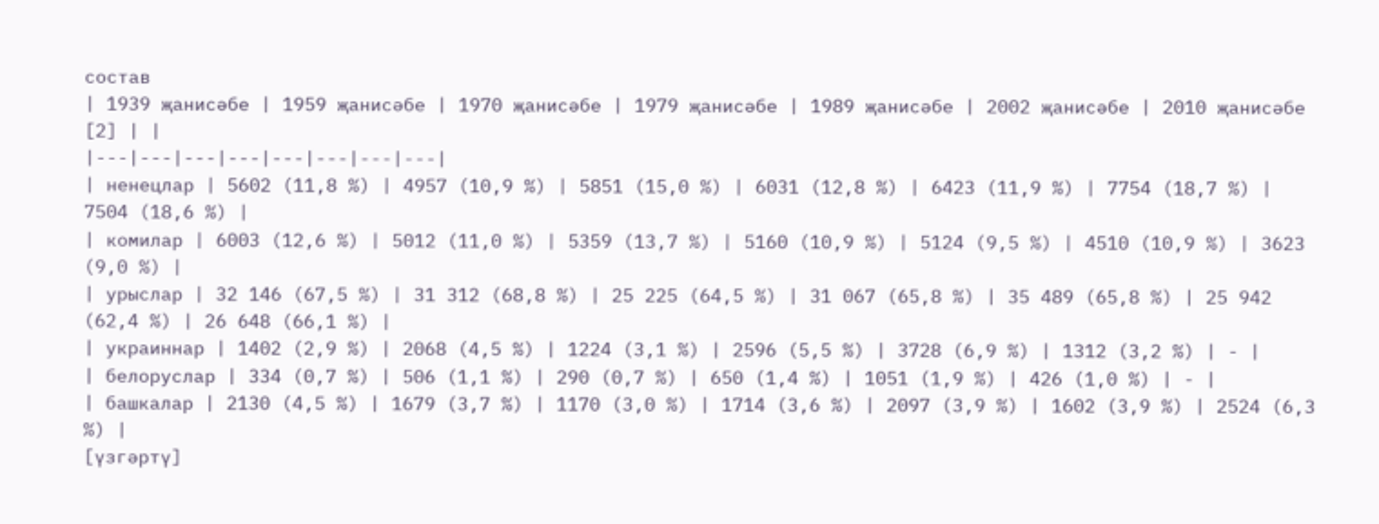состав
| 1939 җанисәбе | 1959 җанисәбе | 1970 җанисәбе | 1979 җанисәбе | 1989 җанисәбе | 2002 җанисәбе | 2010 җанисәбе [2] | |
|---|---|---|---|---|---|---|---|
| ненецлар | 5602 (11,8 %) | 4957 (10,9 %) | 5851 (15,0 %) | 6031 (12,8 %) | 6423 (11,9 %) | 7754 (18,7 %) | 7504 (18,6 %) |
| комилар | 6003 (12,6 %) | 5012 (11,0 %) | 5359 (13,7 %) | 5160 (10,9 %) | 5124 (9,5 %) | 4510 (10,9 %) | 3623 (9,0 %) |
| урыслар | 32 146 (67,5 %) | 31 312 (68,8 %) | 25 225 (64,5 %) | 31 067 (65,8 %) | 35 489 (65,8 %) | 25 942 (62,4 %) | 26 648 (66,1 %) |
| украиннар | 1402 (2,9 %) | 2068 (4,5 %) | 1224 (3,1 %) | 2596 (5,5 %) | 3728 (6,9 %) | 1312 (3,2 %) | - |
| белоруслар | 334 (0,7 %) | 506 (1,1 %) | 290 (0,7 %) | 650 (1,4 %) | 1051 (1,9 %) | 426 (1,0 %) | - |
| башкалар | 2130 (4,5 %) | 1679 (3,7 %) | 1170 (3,0 %) | 1714 (3,6 %) | 2097 (3,9 %) | 1602 (3,9 %) | 2524 (6,3 %) |
[үзгәртү]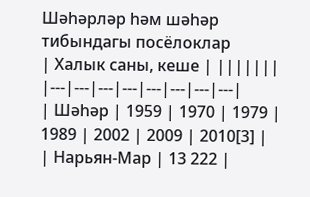Шәһәрләр һәм шәһәр тибындагы посёлоклар
| Халык саны, кеше | |||||||
|---|---|---|---|---|---|---|---|
| Шәһәр | 1959 | 1970 | 1979 | 1989 | 2002 | 2009 | 2010[3] |
| Нарьян-Мар | 13 222 |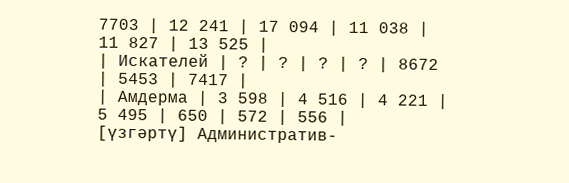7703 | 12 241 | 17 094 | 11 038 | 11 827 | 13 525 |
| Искателей | ? | ? | ? | ? | 8672 | 5453 | 7417 |
| Амдерма | 3 598 | 4 516 | 4 221 | 5 495 | 650 | 572 | 556 |
[үзгәртү] Административ-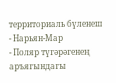территориаль бүленеш
- Нарьян-Мар
- Поляр түгәрәгенең аръягындагы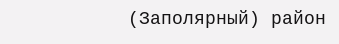(Заполярный) район